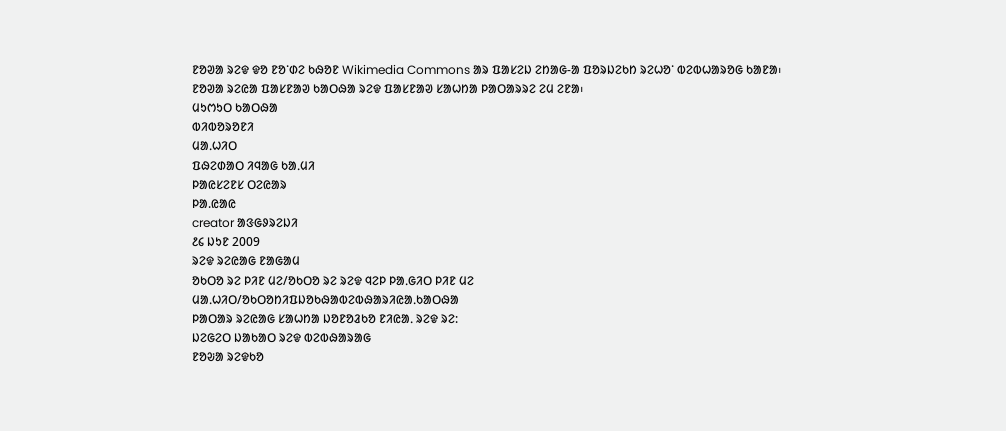ᱱᱚᱣᱟ ᱨᱮᱫ ᱫᱚ ᱱᱚᱸᱰᱮ ᱠᱷᱚᱱ Wikimedia Commons ᱟᱨ ᱯᱟᱥᱮᱡ ᱮᱴᱟᱜ-ᱟ ᱯᱚᱨᱡᱮᱠᱴ ᱨᱮᱦᱚᱸ ᱵᱮᱵᱦᱟᱨᱚᱜ ᱠᱟᱱᱟ᱾ ᱱᱚᱣᱟ ᱨᱮᱭᱟ ᱯᱟᱥᱱᱟᱣ ᱠᱟᱛᱷᱟ ᱨᱮᱫ ᱯᱟᱥᱱᱟᱣ ᱥᱟᱦᱴᱟ ᱞᱟᱛᱟᱨᱨᱮ ᱮᱢ ᱮᱱᱟ᱾
ᱢᱩᱬᱩᱛ ᱠᱟᱛᱷᱟ
ᱵᱤᱵᱚᱨᱚᱱᱤ
ᱢᱟᱹᱦᱤᱛ
ᱯᱷᱮᱰᱟᱛ ᱤᱧᱟᱜ ᱠᱟᱹᱢᱤ
ᱞᱟᱭᱥᱮᱱᱥ ᱛᱮᱭᱟᱨ
ᱞᱟ.ᱭᱟᱭ
creator ᱟᱝᱜᱽᱨᱮᱡᱤ
᱒᱔ ᱡᱩᱱ 2009
ᱨᱮᱫ ᱨᱮᱭᱟᱜ ᱱᱟᱜᱟᱢ
ᱚᱠᱛᱚ ᱨᱮ ᱞᱤᱱ ᱢᱮ/ᱚᱠᱛᱚ ᱨᱮ ᱨᱮᱫ ᱧᱮᱞ ᱞᱟᱹᱜᱤᱛ ᱞᱤᱱ ᱢᱮ
ᱢᱟᱹᱦᱤᱛ/ᱚᱠᱛᱚᱴᱤᱯᱡᱚᱠᱷᱟᱵᱮᱵᱷᱟᱨᱤᱭᱟᱹᱠᱟᱛᱷᱟ
ᱞᱟᱛᱟᱨ ᱨᱮᱭᱟᱜ ᱥᱟᱦᱴᱟ ᱡᱚᱱᱚᱲᱠᱚ ᱱᱤᱭᱟᱹ ᱨᱮᱫ ᱨᱮ:
ᱡᱮᱜᱮᱛ ᱡᱟᱠᱟᱛ ᱨᱮᱫ ᱵᱮᱵᱷᱟᱨᱟᱜ
ᱱᱚᱶᱟ ᱨᱮᱫᱠᱚ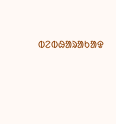ᱵᱮᱵᱷᱟᱨᱟᱠᱟᱫ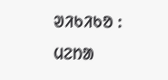ᱣᱤᱠᱤᱠᱚ :
ᱢᱮᱴᱟ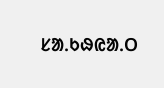ᱥᱟᱹᱠᱷᱭᱟᱹᱛ